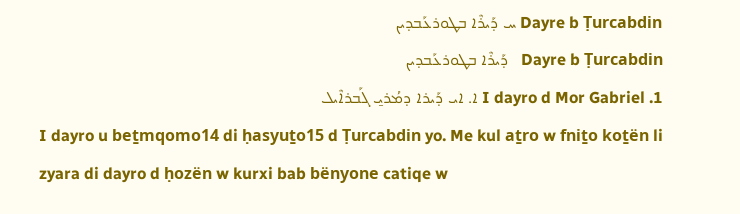Dayre b Ṭurcabdin ܚ ܕܰܝܪܶܐ ܒܛܘܪܥܰܒܕܝܢ
Dayre b Ṭurcabdin   ܕܰܝܪܶܐ ܒܛܘܪܥܰܒܕܝܢ
1. I dayro d Mor Gabriel ܐ. ܐܝ ܕܰܝܪܐ ܕܡܳܪܝ̱ ܓܰܒܪܐܶܝܠ
I dayro u beṯmqomo14 di ḥasyuṯo15 d Ṭurcabdin yo. Me kul aṯro w fniṯo koṯën li zyara di dayro d ḥozën w kurxi bab bënyone catiqe w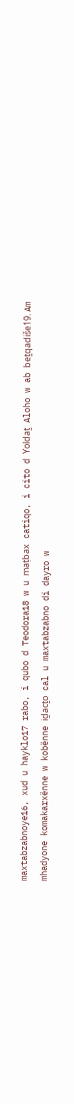maxtabzabnoye16, xud u hayklo17 rabo, i qubo d Teodora18 w u maṭbax catiqo, i cito d Yoldaṯ Aloho w ab beṯqadiše19. Am mhadyone komakarxënne w kobënne iḏacṯo cal u maxtabzabno di dayro w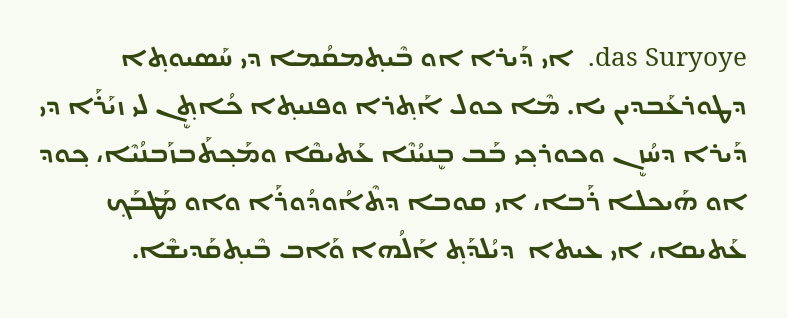das Suryoye.  ܐܝ ܕܰܝܪܐ ܐܘ ܒܶܝܬ݂ܡܩܳܡܐ ܕܝ ܚܰܣܝܘܬ݂ܐ ܕܛܘܪܥܰܒܕܝܢ ܝܐ. ܡܶܐ ܟܘܠ ‌ܐܰܬ݂ܪܐ ܘܦܢܝܬ݂ܐ ܟܳܐܬܷ݂ܢ ܠܝ ܙܝܰܪܰܐ ܕܝ ܕܰܝܪܐ ܕܚܳܙܷܢ ܘܟܘܪܟ݂ܝ ܒܰܒ ܒܷܢܝܳܢܶܐ ܥܰܬܝܩܶܐ ܘܡܰܟ݂ܬܰܒܙܰܒܢܳܝܶܐ، ܟ݂ܘܕ ܐܘ ܗܰܝܟܠܐ ܪܰܒܐ، ܐܝ ܩܘܒܐ ܕܬܶܐܳܘܕܳܘܪܰܐ ܘܐܘ ܡܰܛܒܰܟ݂ ܥܰܬܝܩܐ، ܐܝ ܥܝܬܐ  ܕܝܳܠܕܰܬ݂ ܐܰܠܳܗܐ ܘܰܐܒ ܒܶܝܬ݂ܩܰܕܝܫܶܐ.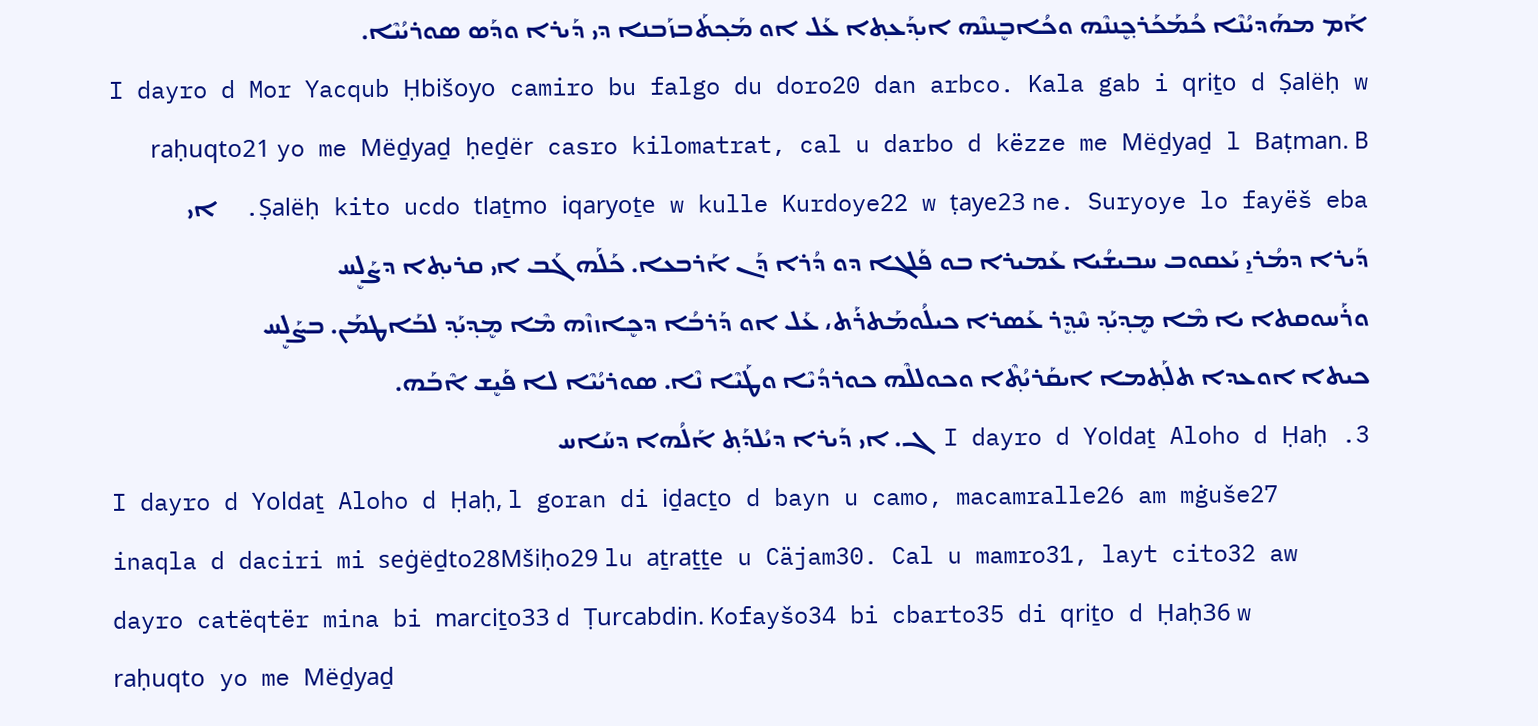ܐܰܡ ܡܗܰܕܝܳܢܶܐ ܟܳܡܰܟܰܪܟܷ݂ܢܢܶܗ ܘܟܳܐܒܷܢܢܶܗ ܐܝܕ݂ܰܥܬ݂ܐ ܥܰܠ‌ ܐܘ ܡܰܟ݂ܬܰܒܙܰܒܢܐ ܕܝ ܕܰܝܪܐ ܘܕܰܣ ܣܘܪܝܳܝܶܐ.
I dayro d Mor Yacqub Ḥbišoyo camiro bu falgo du doro20 dan arbco. Kala gab i qriṯo d Ṣalëḥ w raḥuqto21 yo me Mëḏyaḏ ḥeḏër casro kilomatrat, cal u darbo d këzze me Mëḏyaḏ l Baṭman. B Ṣalëḥ kito ucdo tlaṯmo iqaryoṯe w kulle Kurdoye22 w ṭaye23 ne. Suryoye lo fayëš eba.  ܐܝ ܕܰܝܪܐ ܕܡܳܪܝ̱ ܝܰܥܩܘܒ ܚܒܝܫܳܝܐ ܥܰܡܝܪܐ ܒܘ ܦܰܠܓܐ ܕܘ ܕܳܪܐ ܕܰܢ ܐܰܪܒܥܐ. ܟܰܠܰܗ ܓܰܒ ܐܝ ܩܪܝܬ݂ܐ ܕܨܰܠܷܚ ܘܪܰܚܘܩܬܐ ܝܐ ܡܶܐ ܡܷܕ݂ܝܰܕ݂ ܚܶܕ݂ܷܪ ܥܰܣܪܐ ܟܝܠܳܘܡܰܬܪܰܬ، ܥܰܠ‌ ܐܘ ܕܰܪܒܳܐ ܕܟܷܐܙܙܶܗ ܡܶܐ ܡܷܕ݂ܝܰܕ݂ ܠܒܰܐܛܡܰܢ. ܒܨܰܠܷܚ ܟܝܬܐ ܐܘܥܕܐ ܬܠܰܬ݂ܡܐ ܐܝܩܰܪܝܳܬ݂ܶܐ ܘܟܘܠܠܶܗ ܟܘܪܕܳܝܶܐ ܘܛܰܝܶܐ ܢܶܐ. ܣܘܪܝܳܝܶܐ ܠܐ ܦܰܝܷܫ ܐܶܒܰܗ.
3. I dayro d Yoldaṯ Aloho d Ḥaḥ ܓ. ܐܝ ܕܰܝܪܐ ܕܝܳܠܕܰܬ݂ ܐܰܠܳܗܐ ܕܚܰܐܚ
I dayro d Yoldaṯ Aloho d Ḥaḥ, l goran di iḏacṯo d bayn u camo, macamralle26 am mġuše27 inaqla d daciri mi seġëḏto28Mšiḥo29 lu aṯraṯṯe u Cäjam30. Cal u mamro31, layt cito32 aw dayro catëqtër mina bi marciṯo33 d Ṭurcabdin. Kofayšo34 bi cbarto35 di qriṯo d Ḥaḥ36 w raḥuqto yo me Mëḏyaḏ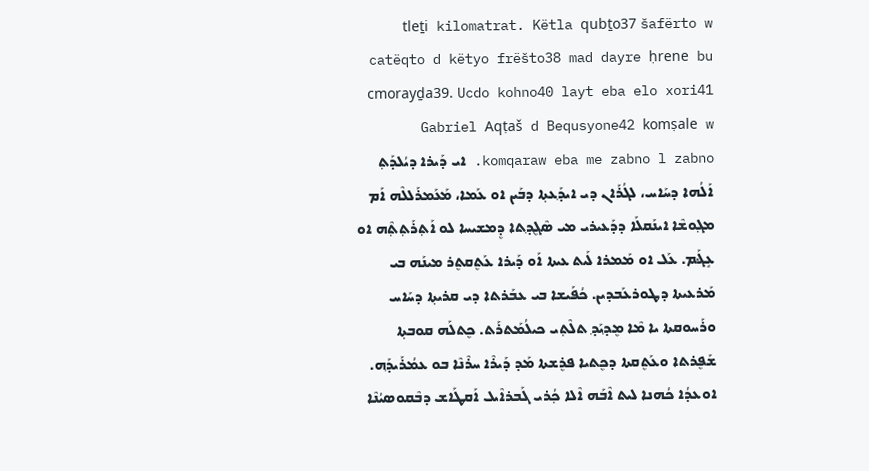tleṯi kilomatrat. Këtla qubṯo37 šafërto w catëqto d këtyo frëšto38 mad dayre ḥrene bu cmorayḏa39. Ucdo kohno40 layt eba elo xori41 Gabriel Aqṭaš d Bequsyone42 komṣale w komqaraw eba me zabno l zabno. ܐܝ ܕܰܝܪܐ ܕܝܳܠܕܰܬ݂ ܐܰܠܳܗܐ ܕܚܰܐܚ، ܠܓܳܪܰܐܢ ܕܝ ܐܝܕ݂ܰܥܬ݂ܐ ܕܒܰܝܢ ܐܘ ܥܰܡܐ، ܡܰܥܰܡܪܰܠܠܶܗ ܐܰܡ ܡܓ݂ܘܫܶܐ ܐܝܢܰܩܠܰܐ ܕܕܰܥܝܪܝ ܡܝ ܣܶܓ݂ܷܕ݂ܬܐ ܕܷܡܫܝܚܐ ܠܘ ܐܰܬ݂ܪܰܬ݂ܬ݂ܶܗ ܐܘ ܥܱܔܰܡ. ܥܰܠ ‌ܐܘ ܡܰܡܪܐ ܠܰܝܬ ܥܝܬܐ ܐܰܘ ܕܰܝܪܐ ܥܰܬܷܩܬܷܪ ܡܝܢܰܗ ܒܝ ܡܰܪܥܝܬܐ ܕܛܘܪܥܰܒܕܝܢ. ܟܳܦܰܝܫܐ ܒܝ ܥܒܰܪܬܐ ܕܝ ܩܪܝܬ݂ܐ ܕܚܰܐܚ ܘܪܰܚܘܩܬܐ ܝܐ ܡܶܐ ܡܷܕ݂ܝܰܕ݂ ܬܠܶܬ݂ܝ ܟܝܠܳܡܰܬܪܰܬ. ܟܷܬܠܰܗ ܩܘܒܬ݂ܐ ܫܰܦܷܪܬܐ ܘܥܰܬܷܩܬܐ ܕܟܷܬܝܐ ܦܪܷܫܬܐ ܡܰܕ ܕܰܝܪܶܐ ܚܪܶܢܶܐ ܒܘ ܥܡܳܪܰܝܕ݂ܰܗ. ܐܘܥܕܳܐ ܟܳܗܢܐ ܠܝܬ ܐܶܒܰܗ ܐܶܠܐ ܟ݂ܳܪܝ ܓܰܒܪܐܶܝܠ‌ ܐܰܩܛܰܐܫ ܕܒܶܩܘܣܝܳܢܶܐ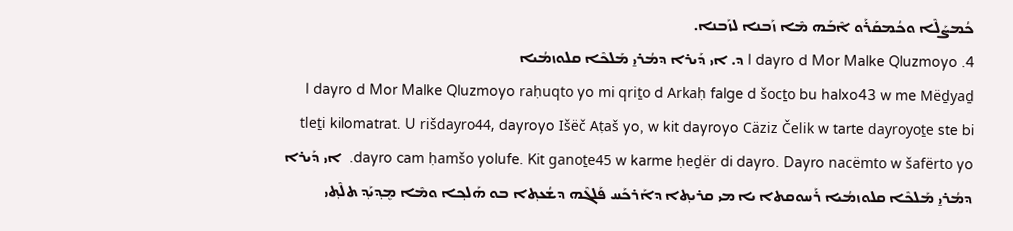ܟܳܡܨܰܠܶܐ ܘܟܳܡܩܰܪܰܘ ܐܶܒܰܗ ܡܶܐ ܙܰܒܢܐ ܠܙܰܒܢܐ.
4. I dayro d Mor Malke Qluzmoyo ܕ. ܐܝ ܕܰܝܪܐ ܕܡܳܪܝ̱ ܡܰܠܟܶܐ ܩܠܘܙܡܳܝܐ
I dayro d Mor Malke Qluzmoyo raḥuqto yo mi qriṯo d Arkaḥ falge d šocṯo bu halxo43 w me Mëḏyaḏ tleṯi kilomatrat. U rišdayro44, dayroyo Išëč Aṭaš yo, w kit dayroyo Cäziz Čelik w tarte dayroyoṯe ste bi dayro cam ḥamšo yolufe. Kit ganoṯe45 w karme ḥeḏër di dayro. Dayro nacëmto w šafërto yo.  ܐܝ ܕܰܝܪܐ ܕܡܳܪܝ̱ ܡܰܠܟܶܐ ܩܠܘܙܡܳܝܐ ܪܰܚܘܩܬܐ ܝܐ ܡܝ ܩܪܝܬ݂ܐ ܕܐܰܪܟܰܚ ܦܰܠܓܶܗ ܕܫܳܥܬ݂ܐ ܒܘ ܗܰܠܟ݂ܐ ܘܡܶܐ ܡܷܕ݂ܝܰܕ݂ ܬܠܶܬ݂ܝ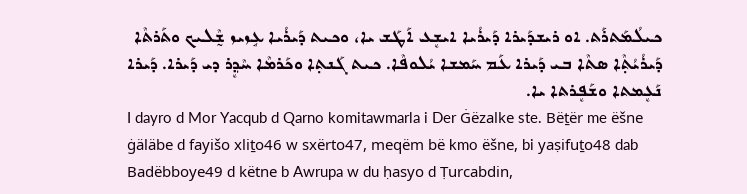ܟܝܠܳܡܰܬܪܰܬ. ܐܘ ܪܝܫܕܰܝܪܐ ܕܰܝܪܳܝܐ ܐܝܫܷܥ ܐܰܛܰܫ ܝܐ، ܘܟܝܬ ܕܰܝܪܳܝܐ ܥܱܙܝܙ ܫ̰ܶܠܝܟ ܘܬܰܪܬܶܐ ܕܰܝܪܳܝܳܬ݂ܶܐ ܣܬܶܐ ܒܝ ܕܰܝܪܐ ܥܰܡ ܚܰܡܫܐ ܝܳܠܘܦܶܐ. ܟܝܬ ܓܰܢܬ݂ܐ ܘܟܰܪܡܶܐ ܚܶܕ݂ܷܪ ܕܝ ܕܰܝܪܐ. ܕܰܝܪܐ ܢܰܥܷܡܬܐ ܘܫܰܦܷܪܬܐ ܝܐ.
I dayro d Mor Yacqub d Qarno komitawmarla i Der Ġëzalke ste. Bëṯër me ëšne ġäläbe d fayišo xliṯo46 w sxërto47, meqëm bë kmo ëšne, bi yaṣifuṯo48 dab Badëbboye49 d këtne b Awrupa w du ḥasyo d Ṭurcabdin,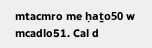mtacmro me ḥaṯo50 w mcadlo51. Cal d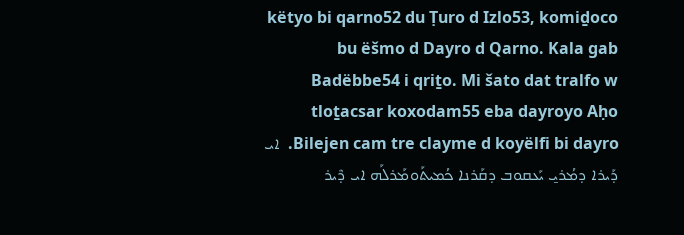këtyo bi qarno52 du Ṭuro d Izlo53, komiḏoco bu ëšmo d Dayro d Qarno. Kala gab Badëbbe54 i qriṯo. Mi šato dat tralfo w tloṯacsar koxodam55 eba dayroyo Aḥo Bilejen cam tre clayme d koyëlfi bi dayro.  ܐܝ ܕܰܝܪܐ ܕܡܳܪܝ̱ ܝܰܥܩܘܒ ܕܩܰܪܢܐ ܟܳܡܝܬܰܘܡܰܪܠܰܗ ܐܝ ܕܶܝܪ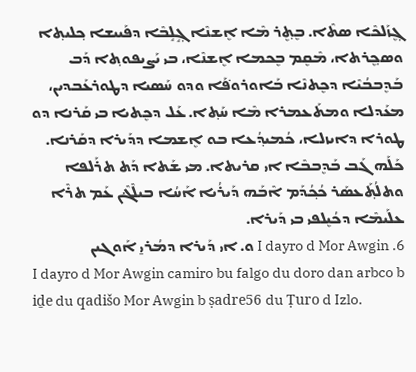ܓ݂ܷܙܰܠܟܶܐ ܣܬܶܐ. ܒܷܬܷ݂ܪ ܡܶܐ ܐܷܫܢܶܐ ܓ݂ܱܠܱܒܶܐ ܕܦܰܝܝܫܐ ܟ݂ܠܝܬ݂ܐ ܘܣܟ݂ܷܪܬܐ، ܡܶܩܷܡ ܒܷܟܡܐ ܐܷܫܢܶܐ، ܒܝ ܝܰܨܝܦܘܬ݂ܐ ܕܰܒ ܒܰܕܷܒܒܳܝܶܐ ܕܟܷܬܢܶܐ ܒܰܐܘܪܘܦ݁ܰܐ ܘܕܘ ܚܰܣܝܐ ܕܛܘܪܥܰܒܕܝܢ، ܡܥܰܕܠܐ ܘܡܬܰܥܡܪܐ ܡܶܐ ܚܰܬ݂ܐ. ܥܰܠ ܕܟܷܬܝܐ ܒܝ ܩܰܪܢܐ ܕܘ ܛܘܪܐ ܕܐܝܙܠܐ، ܟܳܡܝܕ݂ܳܥܐ ܒܘ ܐܷܫܡܐ ܕܕܰܝܪܐ ܕܩܰܪܢܐ. ܟܰܠܰܗ ܓܰܒ ܒܰܕܷܒܒܶܐ ܐܝ ܩܪܝܬܐ. ܡܝ ܫܰܬܐ ܕܰܬ ܬܪܰܠܦܐ ܘܬܠܳܬ݂ܰܥܣܰܪ ܟܳܟ݂ܳܕܰܡ ܐܶܒܰܗ ܕܰܝܪܳܝܐ ܐܰܚܳܐ ܒܝܠܶܔܶܢ ܥܰܡ ܬܪܶܐ ܥܠܰܝܡܶܐ ܕܟܳܝܷܠܦܝ ܒܝ ܕܰܝܪܐ.
6. I dayro d Mor Awgin ܘ. ܐܝ ܕܰܝܪܐ ܕܡܳܪܝ̱ ܐܰܘܓܝܢ
I dayro d Mor Awgin camiro bu falgo du doro dan arbco b iḏe du qadišo Mor Awgin b ṣadre56 du Ṭuro d Izlo.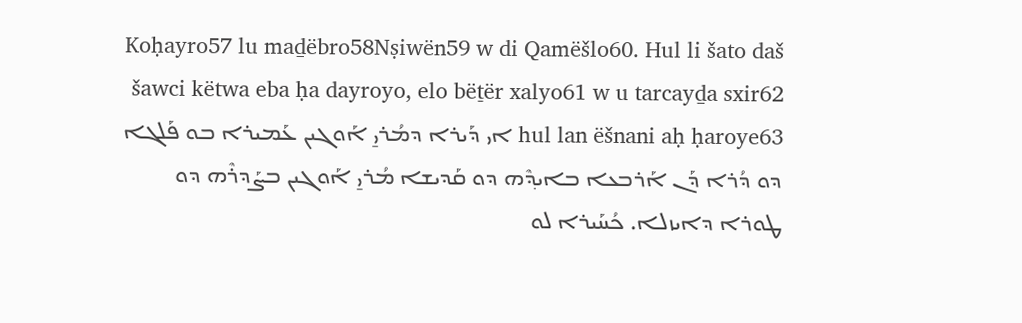Koḥayro57 lu maḏëbro58Nṣiwën59 w di Qamëšlo60. Hul li šato daš šawci këtwa eba ḥa dayroyo, elo bëṯër xalyo61 w u tarcayḏa sxir62 hul lan ëšnani aḥ ḥaroye63 ܐܝ ܕܰܝܪܐ ܕܡܳܪܝ̱ ܐܰܘܓܝܢ ܥܰܡܝܪܐ ܒܘ ܦܰܠܓܐ ܕܘ ܕܳܪܐ ܕܰܢ ܐܰܪܒܥܐ ܒܐܝܕ݂ܶܗ ܕܘ ܩܰܕܝܫܐ ܡܳܪܝ̱ ܐܰܘܓܝܢ ܒܨܰܕܪܶܗ ܕܘ ܛܘܪܐ ܕܐܝܙܠܐ. ܟܳܚܰܝܪܐ ܠܘ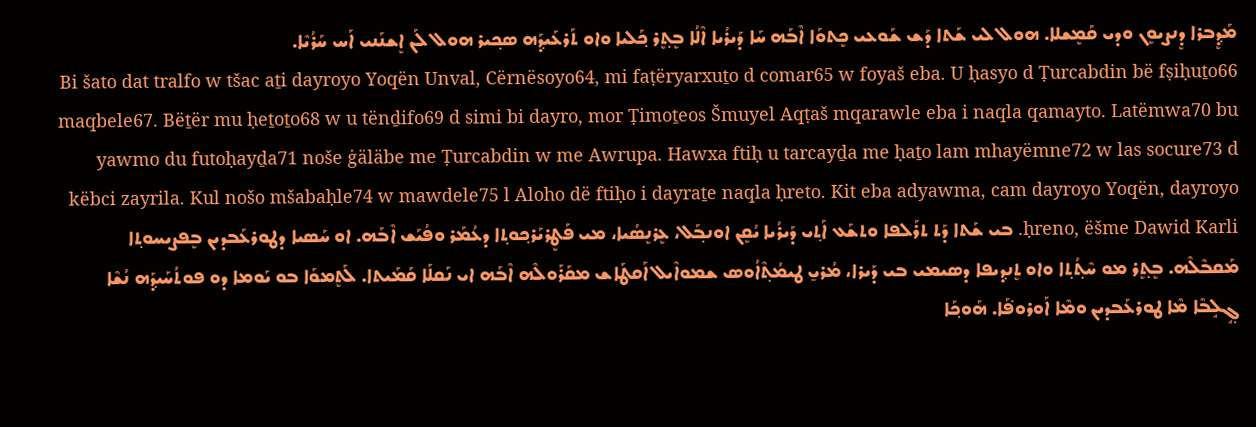ܡܰܕ݂ܷܒܪܐ ܕܷܢܨܝܘܷܢ ܘܕܝ ܩܰܡܷܫܠܐ. ܗܘܠ ܠܝ ܫܰܬܐ ܕܰܫ ܫܰܘܥܝ ܟܷܬܘܰܐ ܐܶܒܰܗ ܚܰܐ ܕܰܝܪܳܝܐ ܐܶܠܳܐ ܒܷܬ݂ܷܪ ܟ݂ܰܠܝܐ ܘܐܘ ܬܰܪܥܰܝܕ݂ܰܗ ܣܟ݂ܝܪ ܗܘܠ ܠܰܢ ܐܷܫܢܰܢܝ ܐܰܚ ܚܰܪܳܝܶܐ.
Bi šato dat tralfo w tšac aṯi dayroyo Yoqën Unval, Cërnësoyo64, mi faṭëryarxuṯo d comar65 w foyaš eba. U ḥasyo d Ṭurcabdin bë fṣiḥuṯo66 maqbele67. Bëṯër mu ḥeṯoṯo68 w u tënḏifo69 d simi bi dayro, mor Ṭimoṯeos Šmuyel Aqṭaš mqarawle eba i naqla qamayto. Latëmwa70 bu yawmo du futoḥayḏa71 noše ġäläbe me Ṭurcabdin w me Awrupa. Hawxa ftiḥ u tarcayḏa me ḥaṯo lam mhayëmne72 w las socure73 d këbci zayrila. Kul nošo mšabaḥle74 w mawdele75 l Aloho dë ftiḥo i dayraṯe naqla ḥreto. Kit eba adyawma, cam dayroyo Yoqën, dayroyo ḥreno, ëšme Dawid Karli. ܒܝ ܫܰܬܐ ܕܰܬ ܬܪܰܠܦܐ ܘܬܫܰܥ ܐܰܬ݂ܝ ܕܰܝܪܳܝܐ ܝܳܩܷܢ ܐܘܢܒ݂ܰܠ، ܥܷܪܢܷܣܳܝܐ، ܡܝ ܦܰܛܷܪܝܰܪܟ݂ܘܬ݂ܐ ܕܥܳܡܰܪ ܘܦܳܝܰܫ ܐܶܒܰܗ. ܐܘ ܚܰܣܝܐ ܕܛܘܪܥܰܒܕܝܢ ܒܷܦܨܝܚܘܬ݂ܐ ܡܰܩܒܶܠܶܗ. ܒܷܬ݂ܷܪ ܡܘ ܚܶܬ݂ܳܬ݂ܐ ܘܐܘ ܬܷܢܕ݂ܝܦܐ ܕܣܝܡܝ ܒܝ ܕܰܝܪܐ، ܡܳܪܝ̱ ܛܝܡܳܬ݂ܶܐܳܘܣ ܫܡܘܐܶܝܠ‌ ܐܰܩܛܰܐܫ ܡܩܰܪܰܘܠܶܗ ܐܶܒܰܗ ܐܝ ܢܰܩܠܰܐ ܩܰܡܰܝܬܐ. ܠܰܬܷܡܘܰܐ ܒܘ ܝܰܘܡܐ ܕܘ ܦܘܬܳܚܰܝܕ݂ܰܗ ܢܳܫܶܐ ܓ݂ܱܠܱܒܶܐ ܡܶܐ ܛܘܪܥܰܒܕܝܢ ܘܡܶܐ ܐܰܘܪܘܦ݁ܰܐ. ܗܰܘܟ݂ܰܐ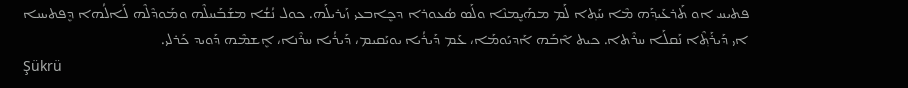ܦܬܝܚ ܐܘ ܬܰܪܥܰܝܕ݂ܰܗ ܡܶܐ ܚܰܬ݂ܐ ܠܰܡ ܡܗܰܝܷܡܢܶܐ ܘܠܰܣ ܣܳܥܘܪܐ ܕܟܷܐܒܥܝ ܙܰܝܪܝܠܰܗ. ܟܘܠ ܢܳܫܳܐ ܡܫܰܒܰܚܠܶܗ ܘܡܰܘܕܶܠܶܗ ܠܰܐܠܳܗܐ ܕܷܦܬܝܚܐ ܐܝ ܕܰܝܪܰܬ݂ܶܐ ܢܰܩܠܰܐ ܚܪܶܬܐ. ܟܝܬ ܐܶܒܰܗ ܐܰܕܝܰܘܡܰܐ، ܥܰܡ ܕܰܝܪܳܝܐ ܝܘܝܰܩܝܡ، ܕܰܝܪܳܝܐ ܚܪܶܢܐ، ܐܷܫܡܶܗ ܕܰܘܝܕ ܟܰܪܠܝ.
Şükrü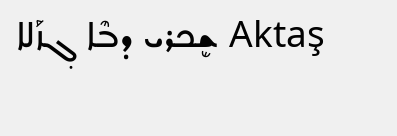Aktaş ܫܷܟܪܝ ܕܒܶܐ ܓ݂ܙܰܠܐ